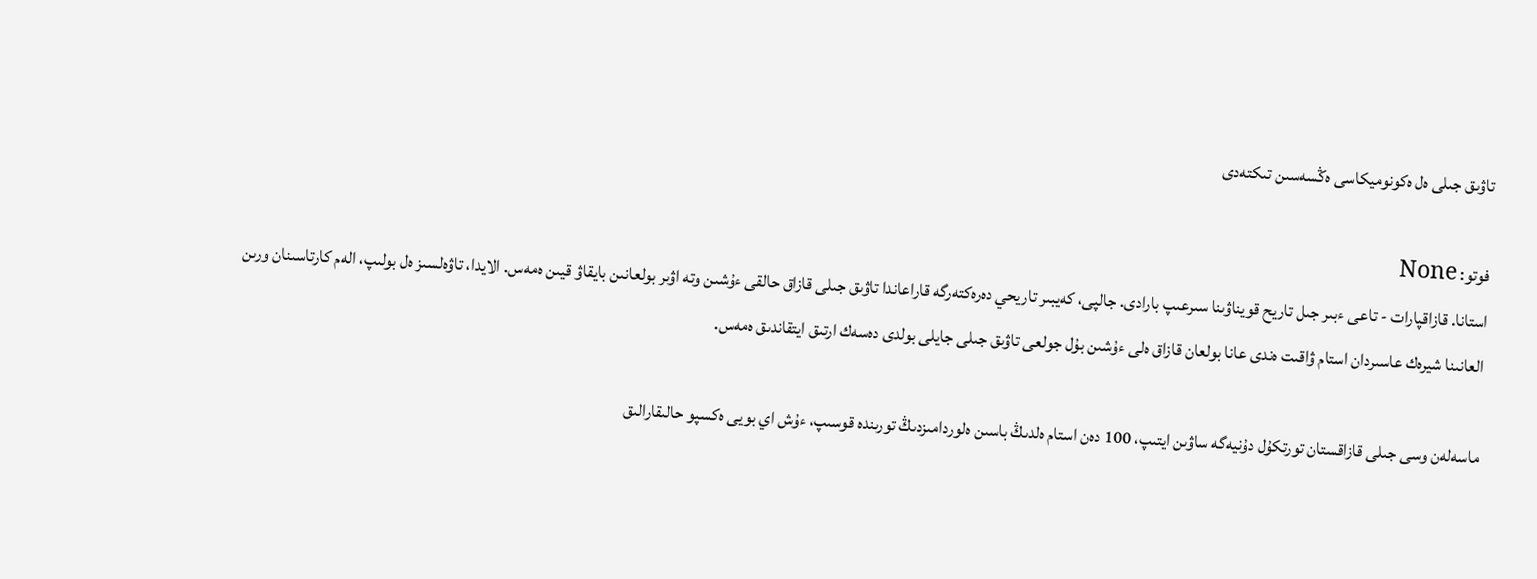تاۋىق جىلى ەل ەكونوميكاسى ەڭسەسىن تىكتەدى

فوتو: None
استانا. قازاقپارات - تاعى ءبىر جىل تاريح قويناۋىنا سىرعىپ بارادى. جالپى، كەيبىر تاريحي دەرەكتەرگە قاراعاندا تاۋىق جىلى قازاق حالقى ءۇشىن وتە اۋىر بولعانىن بايقاۋ قيىن ەمەس. الايدا، تاۋەلسىز ەل بولىپ، الەم كارتاسىنان ورىن العانىنا شيرەك عاسىردان استام ۋاقىت ەندى عانا بولعان قازاق ەلى ءۇشىن بۇل جولعى تاۋىق جىلى جايلى بولدى دەسەك ارتىق ايتقاندىق ەمەس.

ماسەلەن وسى جىلى قازاقستان تورتكۇل دۇنيەگە ساۋىن ايتىپ، 100 دەن استام ەلدىڭ باسىن ەلوردامىزدىڭ تورىندە قوسىپ، ءۇش اي بويى ەكسپو حالىقارالىق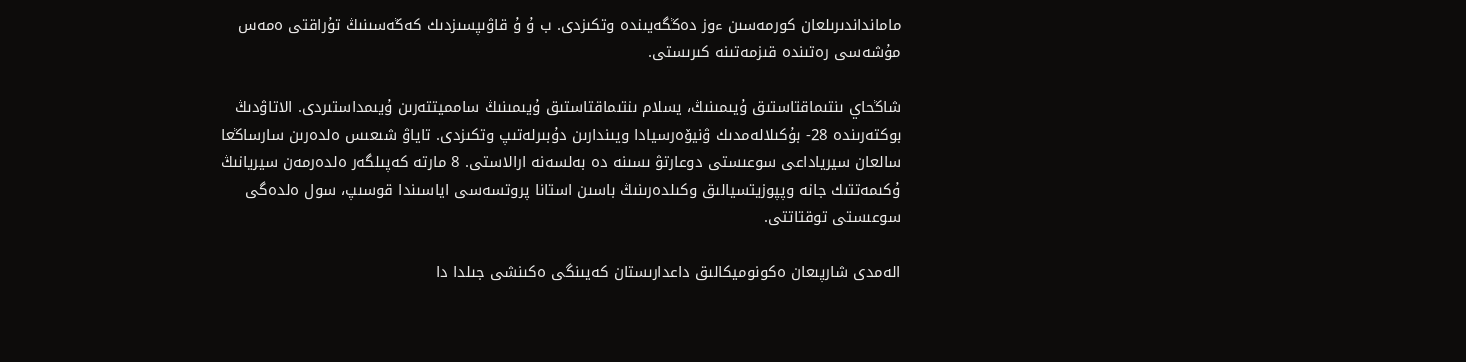مامانداندىرىلعان كورمەسىن ءوز دەڭگەيىندە وتكىزدى. ب ۇ ۇ قاۋىپسىزدىك كەڭەسىنىڭ تۇراقتى ەمەس مۇشەسى رەتىندە قىزمەتىنە كىرىستى.

شاڭحاي ىنتىماقتاستىق ۇيىمىنىڭ، يسلام ىنتىماقتاستىق ۇيىمىنىڭ سامميتتەرىن ۇيىمداستىردى. الاتاۋدىڭ بوكتەرىندە 28- بۇكىلالەمدىك ۋنيۆەرسيادا ويىندارىن دۇبىرلەتىپ وتكىزدى. تاياۋ شىعىس ەلدەرىن سارساڭعا سالعان سيرياداعى سوعىستى دوعارتۋ ىسىنە دە بەلسەنە ارالاستى. 8 مارتە كەپىلگەر ەلدەرمەن سيريانىڭ ۇكىمەتتىك جانە وپپوزيتسيالىق وكىلدەرىنىڭ باسىن استانا پروتسەسى اياسىندا قوسىپ، سول ەلدەگى سوعىستى توقتاتتى.

الەمدى شارپىعان ەكونوميكالىق داعدارىستان كەيىنگى ەكىنشى جىلدا دا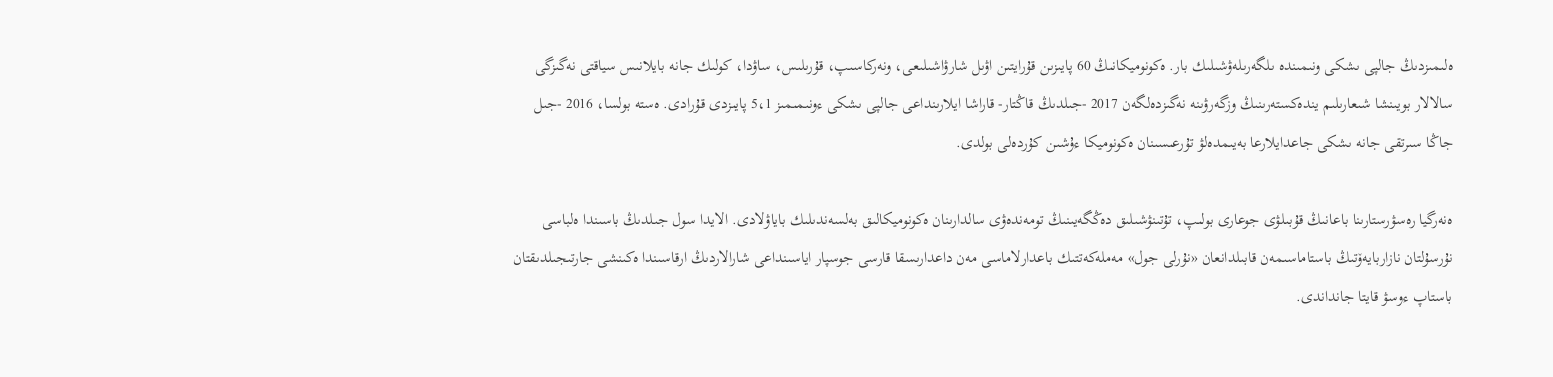ەلىمىزدىڭ جالپى ىشكى ونىمىندە ىلگەرىلەۋشىلىك بار. ەكونوميكانىڭ 60 پايىزىن قۇرايتىن اۋىل شارۋاشىلىعى، ونەركاسىپ، قۇرىلىس، ساۋدا، كولىك جانە بايلانىس سياقتى نەگىزگى سالالار بويىنشا شىعارىلىم يندەكستەرىنىڭ وزگەرۋىنە نەگىزدەلگەن 2017 -جىلدىڭ قاڭتار- قاراشا ايلارىنداعى جالپى ىشكى ءونىمىمىز 5،1 پايىزدى قۇرادى. ەستە بولسا، 2016 -جىل جاڭا سىرتقى جانە ىشكى جاعدايلارعا بەيىمدەلۋ تۇرعىسىنان ەكونوميكا ءۇشىن كۇردەلى بولدى.

ەنەرگيا رەسۋرستارىنا باعانىڭ قۇبىلۋى جوعارى بولىپ، تۇتىنۋشىلىق دەڭگەيىنىڭ تومەندەۋى سالدارىنان ەكونوميكالىق بەلسەندىلىك باياۋلادى. الايدا سول جىلدىڭ باسىندا ەلباسى نۇرسۇلتان نازاربايەۆتىڭ باستاماسىمەن قابىلدانعان «نۇرلى جول» مەملەكەتتىك باعدارلاماسى مەن داعدارىسقا قارسى جوسپار اياسىنداعى شارالاردىڭ ارقاسىندا ەكىنشى جارتىجىلدىقتان باستاپ ءوسۋ قايتا جانداندى.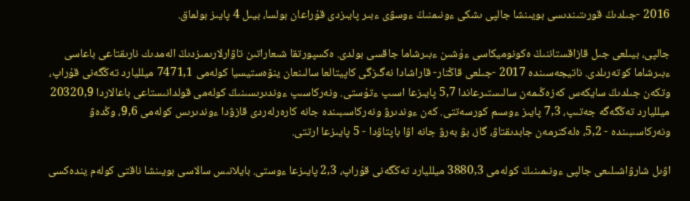2016 -جىلدىڭ قورىتىندىسى بويىنشا جالپى ىشكى ءونىمنىڭ ءوسۋى ءبىر پايىزدى قۇراعان بولسا، بيىل 4 پايىز بولماق.

جالپى، بيىلعى جىل قازاقستاننىڭ ەكونوميكاسى ءۇشىن ءبىرشاما جاقسى بولدى. ەكسپورتقا شىعاراتىن تاۋارلارىمىزدىڭ الەمدىك نارىقتاعى باعاسى ءبىرشاما كوتەرىلدى. ناتيجەسىندە 2017 -جىلعى قاڭتار- قاراشادا نەگىزگى كاپيتالعا سالىنعان ينۆەستيسيا كولەمى 7471,1 ميلليارد تەڭگەنى قۇراپ، وتكەن جىلدىڭ سايكەس كەزەڭىمەن سالىستىرعاندا 5,7 پايىزعا اسىپ ءتۇستى. ونەركاسىپ ءوندىرىسىنىڭ كولەمى قولدانىستاعى باعالاردا 20320,9 ميلليارد تەڭگەگە جەتىپ، 7,3 پايىز ءوسىم كورسەتتى. كەن ءوندىرۋ ونەركاسىبىندە جانە كارەرلەردى قازۋدا ءوندىرىس كولەمى 9,6، وڭدەۋ ونەركاسىبىندە - 5,2، ەلەكترمەن جابدىقتاۋ، گاز، بۋ بەرۋ جانە اۋا باپتاۋدا - 5 پايىزعا ارتتى.

اۋىل شارۋاشىلىعى جالپى ءونىمىنىڭ كولەمى 3880,3 ميلليارد تەڭگەنى قۇراپ، 2,3 پايىزعا ءوستى. بايلانىس سالاسى بويىنشا ناقتى كولەم يندەكسى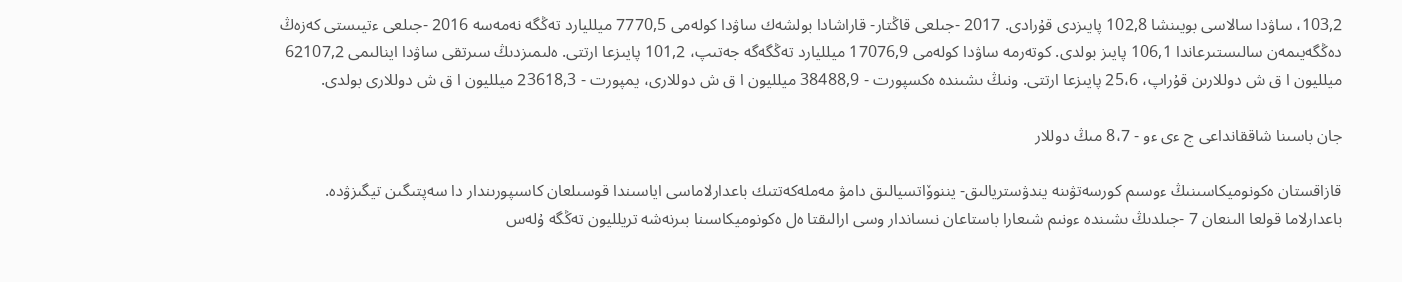103,2، ساۋدا سالاسى بويىنشا 102,8 پايىزدى قۇرادى. 2017 -جىلعى قاڭتار- قاراشادا بولشەك ساۋدا كولەمى 7770,5 ميلليارد تەڭگە نەمەسە 2016 -جىلعى ءتيىستى كەزەڭ دەڭگەيىمەن سالىستىرعاندا 106,1 پايىز بولدى. كوتەرمە ساۋدا كولەمى 17076,9 ميلليارد تەڭگەگە جەتىپ، 101,2 پايىزعا ارتتى. ەلىمىزدىڭ سىرتقى ساۋدا اينالىمى 62107,2 ميلليون ا ق ش دوللارىن قۇراپ، 25،6 پايىزعا ارتتى. ونىڭ ىشىندە ەكسپورت - 38488,9 ميلليون ا ق ش دوللارى، يمپورت - 23618,3 ميلليون ا ق ش دوللارى بولدى.

جان باسىنا شاققانداعى ج ءى ءو - 8،7 مىڭ دوللار

قازاقستان ەكونوميكاسىنىڭ ءوسىم كورسەتۋىنە يندۋستريالىق- يننوۆاتسيالىق دامۋ مەملەكەتتىك باعدارلاماسى اياسىندا قوسىلعان كاسىپورىندار دا سەپتىگىن تيگىزۋدە. باعدارلاما قولعا الىنعان 7 -جىلدىڭ ىشىندە ءونىم شىعارا باستاعان نىساندار وسى ارالىقتا ەل ەكونوميكاسىنا بىرنەشە تريلليون تەڭگە ۇلەس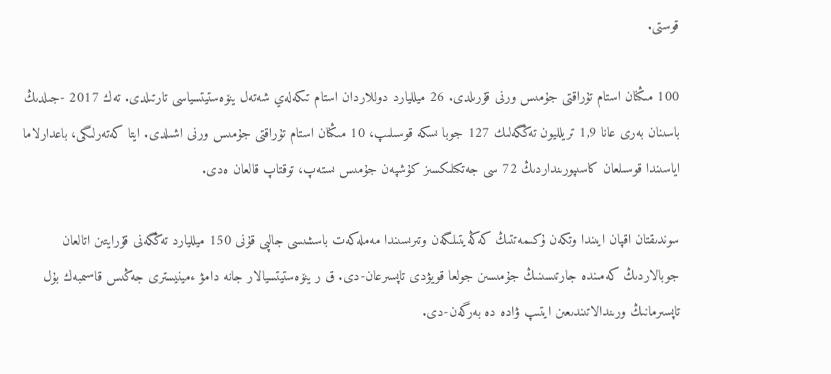قوستى.

100 مىڭنان استام تۇراقتى جۇمىس ورنى قۇرىلدى. 26 ميلليارد دوللاردان استام تىكەلەي شەتەل ينۆەستيتسياسى تارتىلدى. تەك 2017 -جىلدىڭ باسىنان بەرى عانا 1,9 تريلليون تەڭگەلىك 127 جوبا ىسكە قوسىلىپ، 10 مىڭنان استام تۇراقتى جۇمىس ورنى اشىلدى. ايتا كەتەرلىگى، باعدارلاما اياسىندا قوسىلعان كاسىپورىنداردىڭ 72 سى جەتكىلىكسىز كۇشپەن جۇمىس ىستەپ، توقتاپ قالعان ەدى.

سوندىقتان اقپان ايىندا وتكەن ۇكىمەتتىڭ كەڭەيتىلگەن وتىرىسىندا مەملەكەت باسشىسى جالپى قۇنى 150 ميلليارد تەڭگەنى قۇرايتىن اتالعان جوبالاردىڭ كەمىندە جارتىسىنىڭ جۇمىسىن جولعا قويۋدى تاپسىرعان-دى. ق ر ينۆەستيتسيالار جانە دامۋ ءمينيسترى جەڭىس قاسىمبەك بۇل تاپسىرمانىڭ ورىندالاتىندىعىن ايتىپ ۋادە دە بەرگەن-دى.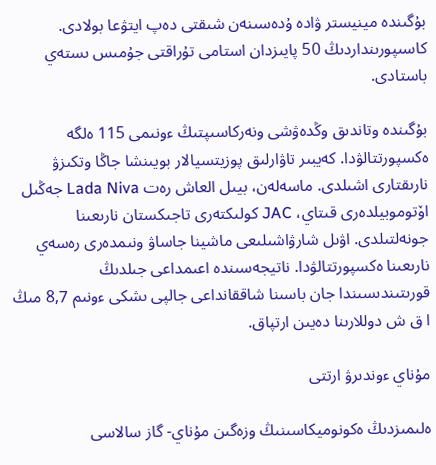بۇگىندە مينيستر ۋادە ۇدەسىنەن شىقتى دەپ ايتۋعا بولادى. كاسىپورىنداردىڭ 50 پايىزدان استامى تۇراقتى جۇمىس ىستەي باستادى.

بۇگىندە وتاندىق وڭدەۋشى ونەركاسىپتىڭ ءونىمى 115 ەلگە ەكسپورتتالۋدا. كەيبىر تاۋارلىق پوزيتسيالار بويىنشا جاڭا وتكىزۋ نارىقتارى اشىلدى. ماسەلەن، بيىل العاش رەت Lada Niva جەڭىل اۆتوموبيلدەرى قىتاي، JAC كولىكتەرى تاجىكستان نارىعىنا جونەلتىلدى. اۋىل شارۋاشىلىعى ماشينا جاساۋ ونىمدەرى رەسەي نارىعىنا ەكسپورتتالۋدا. ناتيجەسىندە اعىمداعى جىلدىڭ قورىتىندىسىندا جان باسىنا شاققانداعى جالپى ىشكى ءونىم 8,7 مىڭ ا ق ش دوللارىنا دەيىن ارتپاق.

مۇناي ءوندىرۋ ارتتى

ەلىمىزدىڭ ەكونوميكاسىنىڭ وزەگىن مۇناي- گاز سالاسى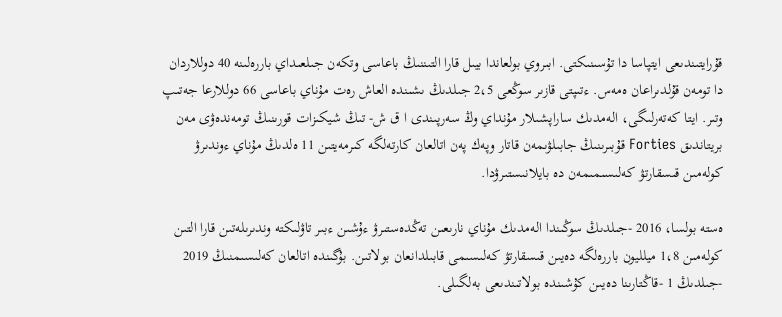قۇرايتىندىعى ايتپاسا دا تۇسىنىكتى. ابىروي بولعاندا بيىل قارا التىننىڭ باعاسى وتكەن جىلعىداي باررەلىنە 40 دوللاردان دا تومەن قۇلدىراعان ەمەس. ءتىپتى قازىر سوڭعى 2،5 جىلدىڭ ىشىندە العاش رەت مۇناي باعاسى 66 دوللارعا جەتىپ وتىر. ايتا كەتەرلىگى، الەمدىك ساراپشىلار مۇنداي وڭ سەرپىندى ا ق ش- تىڭ شيكىزات قورىنىڭ تومەندەۋى مەن بريتاندىق Forties قۇبىرىنىڭ جابىلۋىمەن قاتار وپەك پەن اتالعان كارتەلگە كىرمەيتىن 11 ەلدىڭ مۇناي ءوندىرۋ كولەمىن قىسقارتۋ كەلىسىمىمەن دە بايلانىستىرۋدا.

ەستە بولسا، 2016 -جىلدىڭ سوڭىندا الەمدىك مۇناي نارىعىن تەڭدەستىرۋ ءۇشىن ءبىر تاۋلىكتە وندىرىلەتىن قارا التىن كولەمىن 1،8 ميلليون باررەلگە دەيىن قىسقارتۋ كەلىسىمى قابىلدانعان بولاتىن. بۇگىندە اتالعان كەلىسىمنىڭ 2019 -جىلدىڭ 1 -قاڭتارىنا دەيىن كۇشىندە بولاتىندىعى بەلگىلى.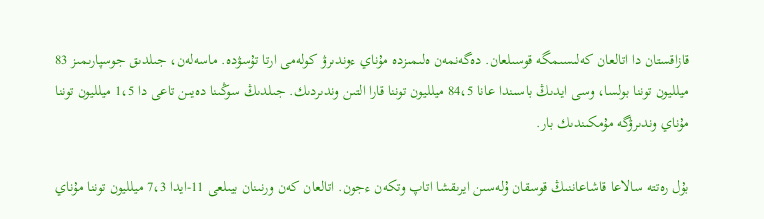قازاقستان دا اتالعان كەلىسىمگە قوسىلعان. دەگەنمەن ەلىمىزدە مۇناي ءوندىرۋ كولەمى ارتا تۇسۋدە. ماسەلەن، جىلدىق جوسپارىمىز 83 ميلليون توننا بولسا، وسى ايدىڭ باسىندا عانا 84،5 ميلليون توننا قارا التىن وندىردىك. جىلدىڭ سوڭىنا دەيىن تاعى دا 1،5 ميلليون توننا مۇناي وندىرۋگە مۇمكىندىك بار.

بۇل رەتتە سالاعا قاشاعاننىڭ قوسقان ۇلەسىن ايرىقشا اتاپ وتكەن ءجون. اتالعان كەن ورنىنان بيىلعى 11-ايدا 7،3 ميلليون توننا مۇناي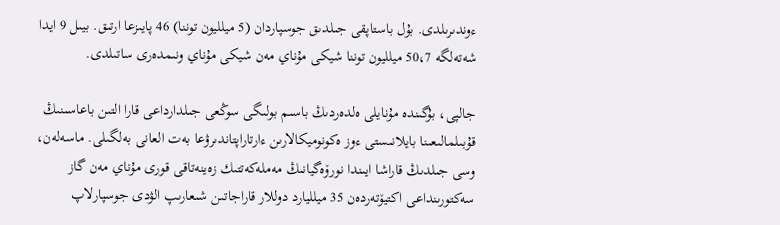ءوندىرىلدى. بۇل باستاپقى جىلدىق جوسپاردان (5 ميلليون توننا) 46 پايىزعا ارتىق. بيىل 9 ايدا شەتەلگە 50،7 ميلليون توننا شيكى مۇناي مەن شيكى مۇناي ونىمدەرى ساتىلدى.

جالپى، بۇگىندە مۇنايلى ەلدەردىڭ باسىم بولىگى سوڭعى جىلدارداعى قارا التىن باعاسىنىڭ قۇبىلمالىعىنا بايلانىستى ءوز ەكونوميكالارىن ءارتاراپتاندىرۋعا بەت العانى بەلگىلى. ماسەلەن، وسى جىلدىڭ قاراشا ايىندا نورۆەگيانىڭ مەملەكەتتىك زەينەتاقى قورى مۇناي مەن گاز سەكتورىنداعى اكتيۆتەردەن 35 ميلليارد دوللار قاراجاتىن شىعارىپ الۋدى جوسپارلاپ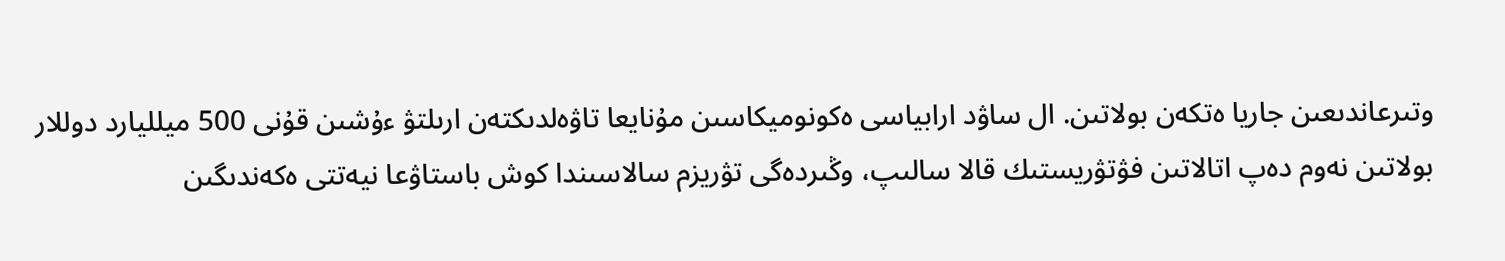وتىرعاندىعىن جاريا ەتكەن بولاتىن. ال ساۋد ارابياسى ەكونوميكاسىن مۇنايعا تاۋەلدىكتەن ارىلتۋ ءۇشىن قۇنى 500 ميلليارد دوللار بولاتىن نەوم دەپ اتالاتىن فۋتۋريستىك قالا سالىپ، وڭىردەگى تۋريزم سالاسىندا كوش باستاۋعا نيەتتى ەكەندىگىن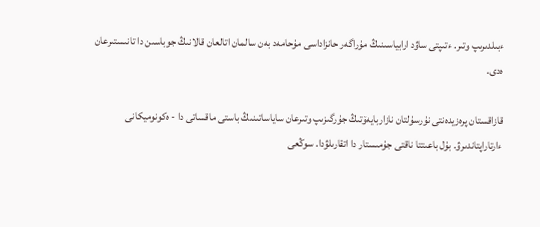ءبىلدىرىپ وتىر. ءتىپتى ساۋد ارابياسىنىڭ مۇراگەر حانزاداسى مۇحامەد بەن سالمان اتالعان قالانىڭ جوباسىن دا تانىستىرعان ەدى.

قازاقستان پرەزيدەنتى نۇرسۇلتان نازاربايەۆتىڭ جۇرگىزىپ وتىرعان ساياساتىنىڭ باستى ماقساتى دا - ەكونوميكانى ءارتاراپتاندىرۋ. بۇل باعىتتا ناقتى جۇمىستار دا اتقارىلۋدا. سوڭعى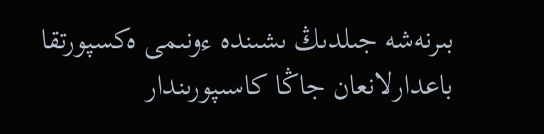بىرنەشە جىلدىڭ ىشىندە ءونىمى ەكسپورتقا باعدارلانعان جاڭا كاسىپورىندار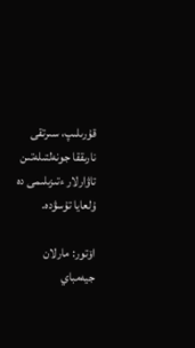قۇرىلىپ، سىرتقى نارىققا جونەلتىلەتىن تاۋارلار ءتىزىلىمى دە ۇلعايا تۇسۋدە.

اۆتور: مارلان جيەمباي